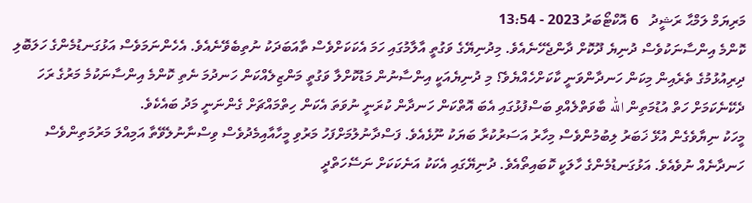މަރިޔަމް ލަމްޙާ ރަޝީދު   6 އޮކްޓޯބަރު 2023 - 13:54
ކޮންމެ އިންސާނަކުވެސް ދުނިޔެ ދޫކޮށް ދާންޖެހޭނެއެވެ. މިދުނިޔޭގެ ވަގުތީ އާލާމުގައި ހަމަ އެކަކަށްވެސް ތާއަބަދަކު ނުތިބެވޭނެއެވެ. އެހެންނަމަވެސް އަޅުގަނޑުމެންގެ ހަލަބޮލި ދިރިއުޅުމުގެ ތެރެއިން މިކަން ހަނދާންވަނީ ކާކަށްހެއްޔެވެ؟ މި ދުނިޔެއަކީ އިންސާނުން މަޑުކޮށްލާ ވަގުތީ މަންޒިލެއްކަން ހަނދުމަ ނެތި ކޮންމެ އިންސާނަކުމެ މަރުގެ ރަހަ ދެކޭނެކަމަށް ހަތް އުޑުމަތިން الله ބާވަތްލެއްވި ބަސްފުޅުގައި އެބަ އޮތްކަން ހަނދާން ކުރަނީ ނުވަތަ އެކަން ހިތްމައްޗަށް ގެންނަނީ މަދު ބައެކެވެ.
މީހަކު ނިޔާވެގެން އުޅޭ ޚަބަރު ލިބުމުންވެސް މިހާރު އަސަރުކުރާ ބަޔަކު ނޫޅެއެވެ. ފަސްދާނުލުމަށްފަހު މަރުވި މީހާއާއިމެދުވެސް ވިސްނާނުލެވޭތާ އަމިއްލަ މަރުމަތިންވެސް ހަނދާނެއް ނުވެއެވެ. އަޅުގަނޑުމެންގެ ހާލަކީ ކޮބައިތޯއެވެ. ދުނިޔޭގައި އެކަކު އަނެކަކަށް ނަސޭހަތްދީ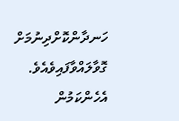ހަނދާންކޮށްދިނުމަށް ގޮވާލައްވާފައިވެއެވެ. އެހެންކަމުން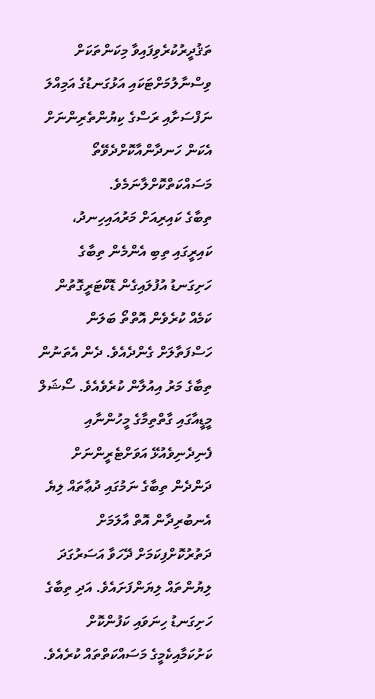ތަޤުދީރުކުރެވިފައިވާ މިކަންތަކަށް ވިސްނާލުމަށްޓަކައި އަޅުގަނޑުގެ އަމިއްލަ ނަފްސަށާއި ރަސްގެ ކިޔުންތެރިންނަށް އެކަން ހަނދާންއާކޮށްދެވޭތޯ މަސައްކަތްކޮށްލާނަމެވެ.
ތިބާގެ ކައިރިއަށް މަރުއައިހިނދު، ކައިރީގައި ތިބި އެންމެން ތިބާގެ ހަށިގަނޑު އުފުލައިގެން ޑޮކްޓަރީގޮތުން ކަމެއް ކުރެވެން އޮތްތޯ ބަލަން ހަސްފަތާލަށް ގެންދެއެވެ. ދެން އެތަނުން ތިބާގެ މަރު އިއުލާން ކުރެވެއެވެ. ސޯޝަލް މީޑީއާގައި ގާތްތިމާގެ މީހުންނާއި ފެނިދެނިވެއުޅޭ އަވަށްޓެރީންނަށް ދަންދެން ތިބާގެ ނަމުގައި ދުޢާތައް ލިޔެ އެނބުރިދާން އޮތް އާލަމަށް ދަތުރުކޮށްފިކަމަށް ދޭހަވާ އަސަރުގަދަ ލިޔުންތައް ލިޔަންފަށައެވެ. އަދި ތިބާގެ ހަށިގަނޑު ހިނަވައި ކަފުންކޮށް ކަށުކަމާއިކެމީގެ މަސައްކަތްތައް ކުރެއެވެ.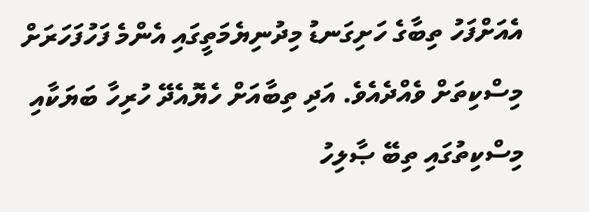އެއަށްފަހު ތިބާގެ ހަށިގަނޑު މިދުނިޔެމަތީގައި އެންމެ ފަހުފަހަރަށް މިސްކިތަށް ވެއްދެއެވެ. އަދި ތިބާއަށް ހެޔޮއެދޭ ހުރިހާ ބަޔަކާއި މިސްކިތުގައި ތިބޭ ޞާލިހު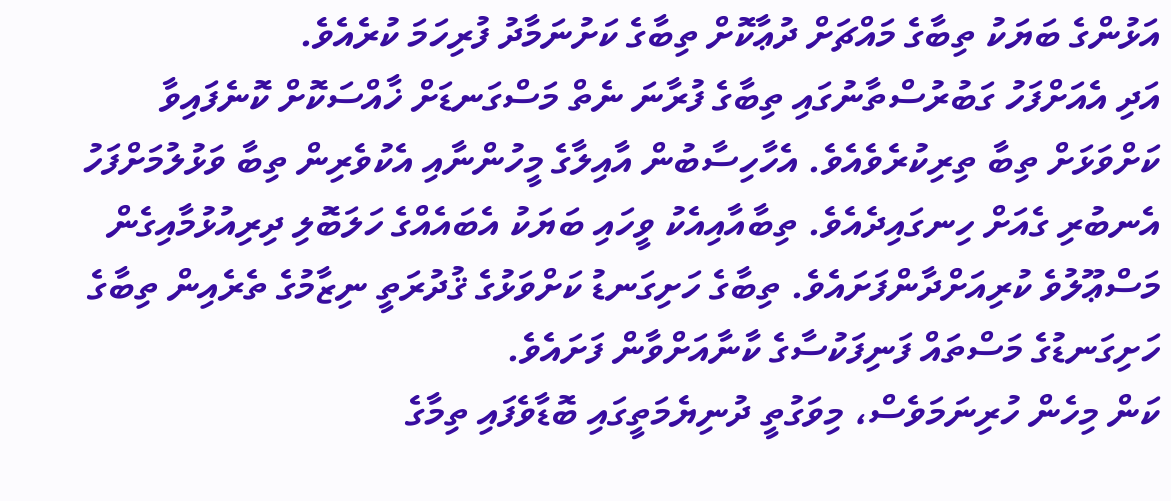އަޅުންގެ ބަޔަކު ތިބާގެ މައްޗަށް ދުޢާކޮށް ތިބާގެ ކަށުނަމާދު ފުރިހަމަ ކުރެއެވެ.
އަދި އެއަށްފަހު ގަބުރުސްތާނުގައި ތިބާގެ ފުރާނަ ނެތް މަސްގަނޑަށް ޚާއްސަކޮށް ކޮނެފައިވާ ކަށްވަޅަށް ތިބާ ތިރިކުރެވެއެވެ. އެހާހިސާބުން އާއިލާގެ މީހުންނާއި އެކުވެރިން ތިބާ ވަޅުލުމަށްފަހު އެނބުރި ގެއަށް ހިނގައިދެއެވެ. ތިބާއާއިއެކު ވީހައި ބަޔަކު އެބައެއްގެ ހަލަބޮލި ދިރިއުޅުމާއިގެން މަސްޢޫލުވެ ކުރިއަށްދާންފަށައެވެ. ތިބާގެ ހަށިގަނޑު ކަށްވަޅުގެ ޤުދުރަތީ ނިޒާމުގެ ތެރެއިން ތިބާގެ ހަށިގަނޑުގެ މަސްތައް ފަނިފަކުސާގެ ކާނާއަށްވާން ފަށައެވެ.
ކަން މިހެން ހުރިނަމަވެސް، މިވަގުތީ ދުނިޔެމަތީގައި ބޮޑާވެފައި ތިމާގެ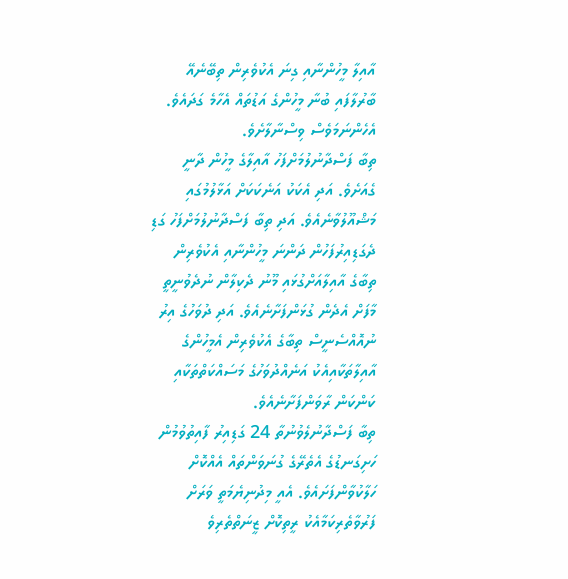އާއިލާ މީހުންނާއި ގިނަ އެކުވެރިން ތިބޭނެއޭ ބާރުލާފައި ބުނާ މީހުންގެ އަޑުތައް އެހާމެ ގަދައެވެ. އެހެންނަމަވެސް ވިސްނާލާށެވެ.
ތިބާ ފަސްދާނުލުމަށްފަހު އާއިލާގެ މީހުން ދާނީ ގެއަށެވެ. އަދި އެކަކު އަނެކަކަށް އަޅާލުމުގައި މަޝްއޫލުވާނެއެވެ. އަދި ތިބާ ފަސްދާނުލުމަށްފަހު ގަޑި ދެގަޑިއިރުފަހުން ދަންނަ މީހުންނާއި އެކުވެރިން ތިބާގެ އާއިލާއަށްގުޅައި މޫނު ދެކިލާން ނުދެވުނީތީ މާފަށް އެދެން ގުޅަންފަށާނެއެވެ. އަދި ދުވަހުގެ އިރު ނުއޮއްސެނީސް ތިބާގެ އެކުވެރިން އެމީހުންގެ އާއިލާތަކާއިއެކު އަނެއްދުވަހުގެ މަސައްކަތްތަކާއި ކަންކަން ރާވަންފަށާނެއެވެ.
ތިބާ ފަސްދާނުލެވުނުތާ 24 ގަޑިއިރު ފާއިތުވުމުން ހަށިގަނޑުގެ އެތެރޭގެ ގުނަވަންތައް އެއްކޮށް ހަލާކުވާންފަށައެވެ. އެއީ މިދުނިޔެމަތީ ވަރަށް ފަރުވާތެރިކަމާއެކު ރީތިކޮށް ޒީނަތްތެރިވެ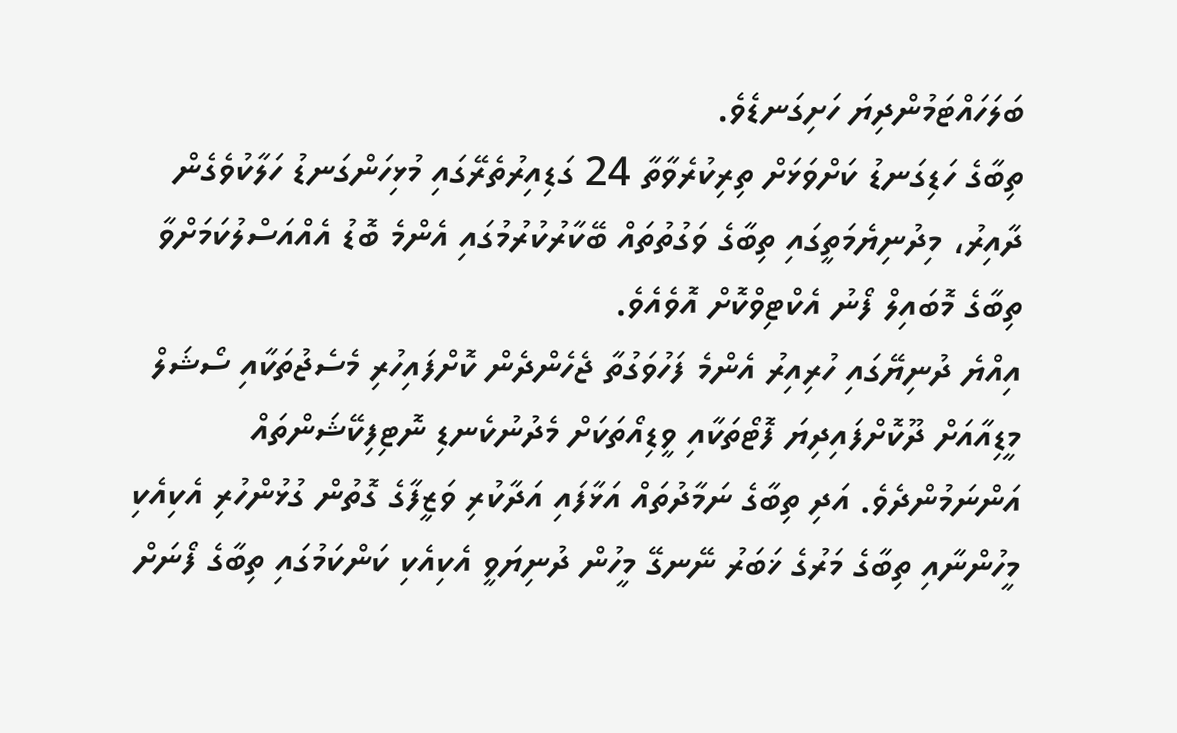ބަލަހައްޓަމުންދިޔަ ހަށިގަނޑެވެ.
ތިބާގެ ހަޑިގަނޑު ކަށްވަޅަށް ތިރިކުރެވާތާ 24 ގަޑިއިރުތެރޭގައި މުޅިހަންގަނޑު ހަލާކުވެގެން ދާއިރު، މިދުނިޔެމަތީގައި ތިބާގެ ވަގުތުތައް ބޭކާރުކުރުމުގައި އެންމެ ބޮޑު އެއްއަސްލުކަމަށްވާ ތިބާގެ މޮބައިލް ފޯނު އެކްޓިވްކޮށް އޮވެއެވެ.
އިއްޔެ ދުނިޔޭގައި ހުރިއިރު އެންމެ ފަހުވަގުތާ ޖެހެންދެން ކޮށްފައިހުރި މެސެޖުތަކާއި ސޯޝަލް މީޑިއާއަށް ދޫކޮށްފައިދިޔަ ފޮޓޯތަކާއި ވީޑިއޯތަކަށް މެދުނުކެނޑި ނޮޓިފިކޭޝަންތައް އަންނަމުންދެވެ. އަދި ތިބާގެ ނަމާދުތައް އަޅާފައި އަދާކުރި ވަޒީފާގެ ގޮތުން ގުޅުންހުރި އެކިއެކި މީހުންނާއި ތިބާގެ މަރުގެ ޚަބަރު ނޭނގޭ މީހުން ދުނިޔަވީ އެކިއެކި ކަންކަމުގައި ތިބާގެ ފޯނަށް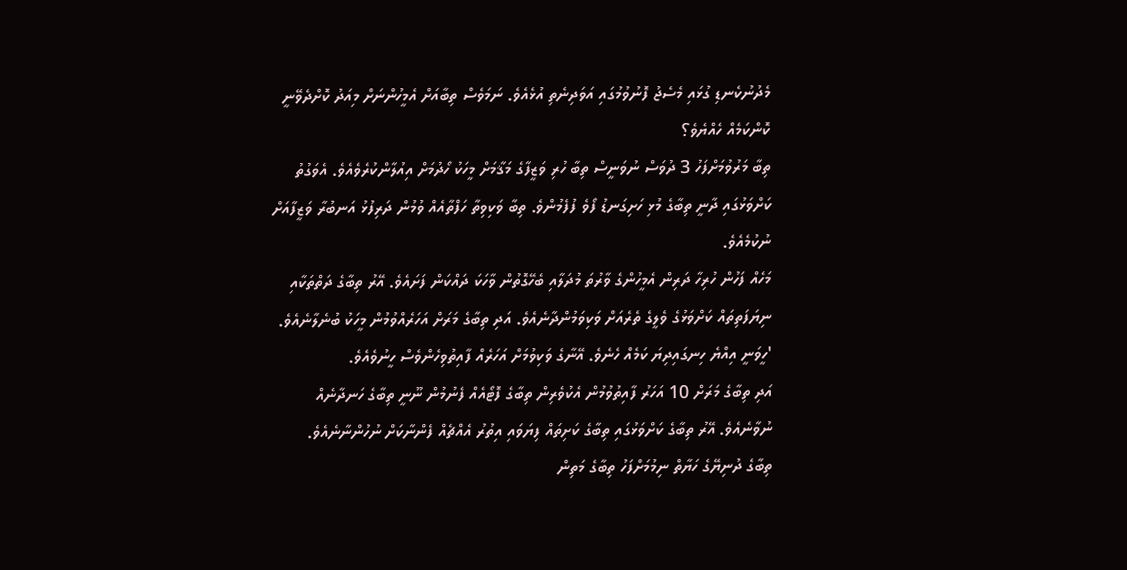މެދުނުކެނޑި ގުޅައި މެސެޖު ފޮނުވުމުގައި އަވަދިނެތި އުޅެއެވެ. ނަމަވެސް ތިބާއަށް އެމީހުންނަށް މިއަދު ކޮށްދެވޭނީ ކޮންކަމެއް ހެއްޔެވެ؟
ތިބާ މަރުވުމަށްފަހު 3 ދުވަސް ނުވަނީސް ތިބާ ހުރި ވަޒީފާގެ މަޤާމަށް މީހަކު ހޯދުމަށް އިއުލާންކުރެވެއެވެ. އެވަގުތު ކަށްވަޅުގައި ދާނީ ތިބާގެ މުޅި ހަށިގަނޑު ފޯވެ ފުފެމުންވެ. ތިބާ ވަކިވިތާ ހަފްތާއެއް ވުމުން ދަރިފުޅު އަނބުރާ ވަޒީފާއަށް ނުކުމެއެވެ.
މަހެއް ފަހުން ހުރިހާ ދަރިން އެމީހުންގެ ވާރުތަ މުދަލާއި ބެހޭގޮތުން ވާހަކަ ދައްކަން ފަށައެވެ. އޭރު ތިބާގެ ދަތްތަކާއި ނިޔަފަތިތައް ކަށްވަޅުގެ ވެލީގެ ތެރެއަށް ވަކިވަމުންދާނެއެވެ. އަދި ތިބާގެ މަރަށް އަހަރެއްވުމުން މީހަކު ބުނެލާނެއެވެ. 'ހީވަނީ އިއްޔެ ހިނގައިދިޔަ ކަމެއް ހެނެވެ. އޭނާގެ ވަކިވުމަށް އަހަރެއް ފާއިތުވިހެންވެސް ހީނުވެއެވެ.
އަދި ތިބާގެ މަރަށް 10 އަހަރު ފާއިތުވުމުން އެކުވެރިން ތިބާގެ ފޮޓޯއެއް ފެނުމުން ނޫނީ ތިބާގެ ހަނދާނެއް ނުވާނެއެވެ. އޭރު ތިބާގެ ކަށްވަޅުގައި ތިބާގެ ކަށިތައް ފިޔަވައި އިތުރު އެއްޗެއް ފެންނާކަށް ނުހުންނާނެއެވެ.
ތިބާގެ ދުނިޔޭގެ ހަޔާތް ނިމުމަށްފަހު ތިބާގެ މަތިން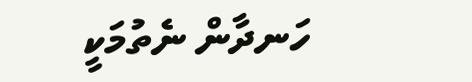ހަނދާން ނެތުމަކީ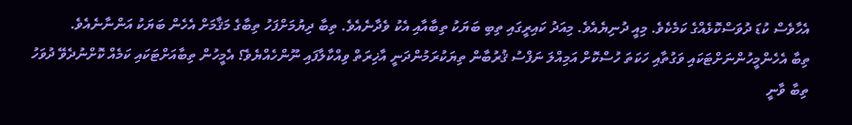އެހާވެސް ކުޑަ ދުވަސްކޮޅެއްގެ ކަމެކެވެ. މިއީ ދުނިޔެއެވެ. މިއަދު ކައިރީގައި ތިބި ބަޔަކު ތިބާއާއި އެކު ވެދާނެއެވެ. ތިބާ ދިޔުމަށްފަހު ތިބާގެ މަޤާމަށް އެހެން ބަޔަކު އަންނާނެއެވެ.
ތިބާ އެހެންމީހުންނަށްޓަކައި ވަގުތާއި ހަކަތަ ހުސްކޮށް އަމިއްލަ ނަފްސު ޤުރުބާން ތިޔަކުރަމުންދަނީ އާޚިރަތް ވިއްކާލާފައި ނޫންހެއްޔެވެ؟ އެމީހުން ތިބާއަށްޓަކައި ކަމެއް ކޮށްނުދެވޭ ދުވަހު ތިބާ ވާނީ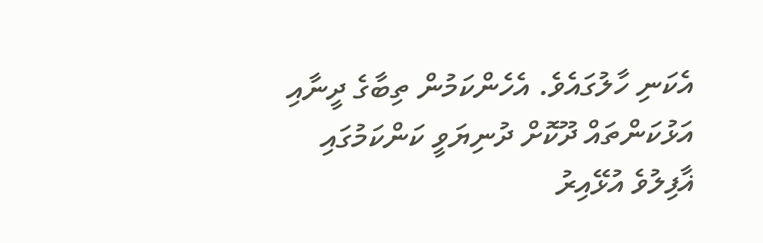އެކަނި ހާލުގައެވެ. އެހެންކަމުން ތިބާގެ ދީނާއި އަޅުކަންތައް ދޫކޮށް ދުނިޔަވީ ކަންކަމުގައި ޣާފިލުވެ އުޅޭއިރު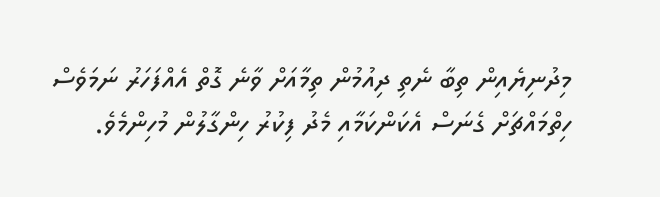މިދުނިޔެއިން ތިބާ ނެތި ދިއުމުން ތިމާއަށް ވާނެ ގޮތް އެއްފަހަރު ނަމަވެސް ހިތްމައްޗަށް ގެނަސް އެކަންކަމާއި މެދު ފިކުރު ހިންގާލުން މުހިންމެވެ.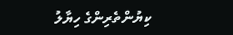ކިޔުންތެރިންގެ ހިޔާލު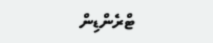ޓްރެންޑިން